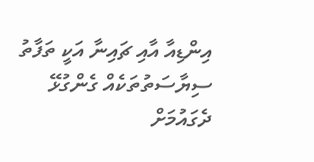އިންޑިއާ އާއި ޗައިނާ އަކީ ތަފާތު ސިޔާސަތުތަކެއް ގެންގުޅޭ ދެގައުމަށް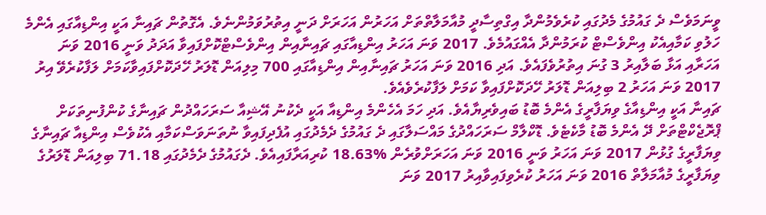ވީނަމަވެސް ދެ ގައުމުގެ މެދުގައި ކުރެވެމުންދާ އިގްތިސާދީ މުއާމަލާތްތަށް އަހަރުން އަހަރަށް ދަނީ އިތުރުވަމުންނެވެ. އެގޮތުން ޗައިނާ އަކީ އިންޑިއާގައި އެންމެ ހަލުވި ކަމާއިއެކު އިންވެސްޓް ކުރަމުންދާ އެއްގައުމެވެ. 2017 ވަނަ އަހަރު އިންޑިއާގައި ޗައިނާއިން އިންވެސްޓްކޮށްފައިވާ އަދަދު ވަނީ 2016 ވަނަ އަހަރާއި އަޅާ ބަލާއިރު 3 ގުނަ އިތުރުވެފައެވެ. އަދި 2016 ވަނަ އަހަރު ޗައިނާއިން އިންޑިއާގައި 700 މިލިއަން ޑޮލަރު ހޭދަކޮށްފައިވާކަމަށް ލަފާކުރެވޭ އިރު 2017 ވަނަ އަހަރު 2 ބިލިއަން ޑޮލަރު ހޭދަކޮށްފައިވާ ކަމަށް ލަފާކުރެވެއެވެ.
ޗައިނާ އަކީ އިންޑިއާގެ ވިޔަފާރީގެ އެންމެ ބޮޑު ބައިވެރިޔާއެވެ. އަދި ހަމަ އެހެންމެ އިންޑިއާ އަކީ ދެކުނު އޭޝިއާ ސަރަހައްދުން ޗައިނާގެ ކުންފުނިތަކަށް ޕްރޮޖެކްޓްތަށް ދޭ އެންމެ ބޮޑު މާކެޓެވެ. ޑޮކްލާމް ސަރަހައްދުގެ މައްސަލާގައި ދެ ގައުމުގެ ދެމެދުގައި އުފެދިފައިވާ ނުތަނަވަސްކަމާއި އެކުވެސް އިންޑިއާ ޗައިނާގެ ވިޔަފާރީގެ ގުޅުން 2017 ވަނަ އަހަރު ވަނީ 2016 ވަނަ އަހަރަށްވުރެން %18.63 ކުރިއަރާފައިއެވެ. ދެގައުމުގެ ދެމެދުގައި 71.18 ބިލިއަން ޑޮލަރުގެ ވިޔަފާރީގެ މުއާމަލާތް 2016 ވަނަ އަހަރު ކުރެވިފައިވާއިރު 2017 ވަނަ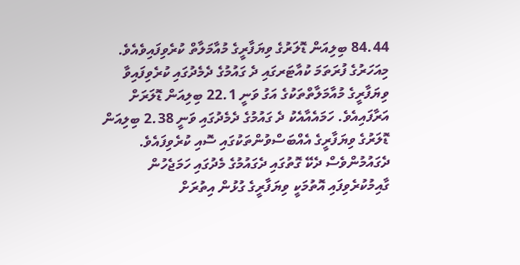84.44 ބިލިއަން ޑޮލަރުގެ ވިޔަފާރީގެ މުއާމަލާތް ކުރެވިފައިވެއެވެ.
މިއަހަރުގެ ފުރަތަމަ ކުއާޓަރގައި ދެ ގައުމުގެ ދެމެދުގައި ކުރެވިފައިވާ ވިޔަފާރީގެ މުއާމަލާތްތަކުގެ އަގު ވަނީ 22.1 ބިލިއަން ޑޮލަރަށް އަރާފައިއެވެ. ހަމައެއާއެކު ދެ ގައުމުގެ ދެމެދުގައި ވަނީ 2.38 ބިލިއަން ޑޮލަރުގެ ވިޔަފާރީގެ އެއްބަސްވުންތަކުގައި ސޮއި ކުރެވިފައެވެ. ދެގައުމުންވެސް ދެކޭ ގޮތުގައި ދެގައުމުގެ މެދުގައި ހަމަޖެހުން ގާއިމުކުރެވިފައި އޮތުމަކީ ވިޔަފާރީގެ ގުޅުން އިތުރަށް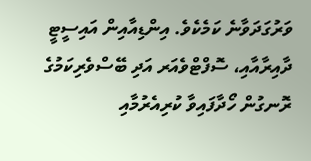ވަރުގަދަވާނެ ކަމެކެވެ. އިންޑިއާއިން އައިސީޓީ ދާއިރާއާއި، ސޮފްޓްވެއަރ އަދި ބޭސްވެރިކަމުގެ ރޮނގުން ހޯދާފައިވާ ކުރިއެރުމާއި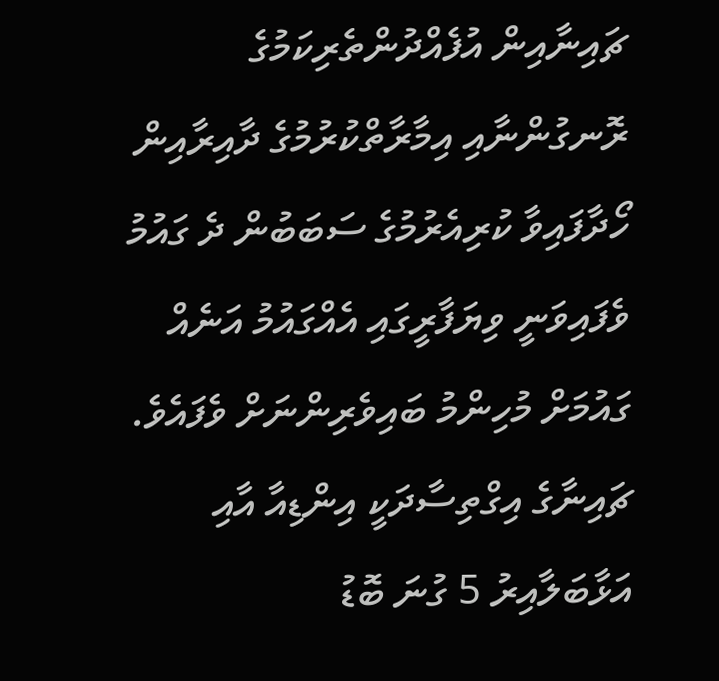ޗައިނާއިން އުފެއްދުންތެރިކަމުގެ ރޮނގުންނާއި އިމާރާތްކުރުމުގެ ދާއިރާއިން ހޯދާފައިވާ ކުރިއެރުމުގެ ސަބަބުން ދެ ގައުމު ވެފައިވަނީ ވިޔަފާރީގައި އެއްގައުމު އަނެއް ގައުމަށް މުހިންމު ބައިވެރިންނަށް ވެފައެވެ.
ޗައިނާގެ އިގްތިސާދަކީ އިންޑިއާ އާއި އަޅާބަލާއިރު 5 ގުނަ ބޮޑު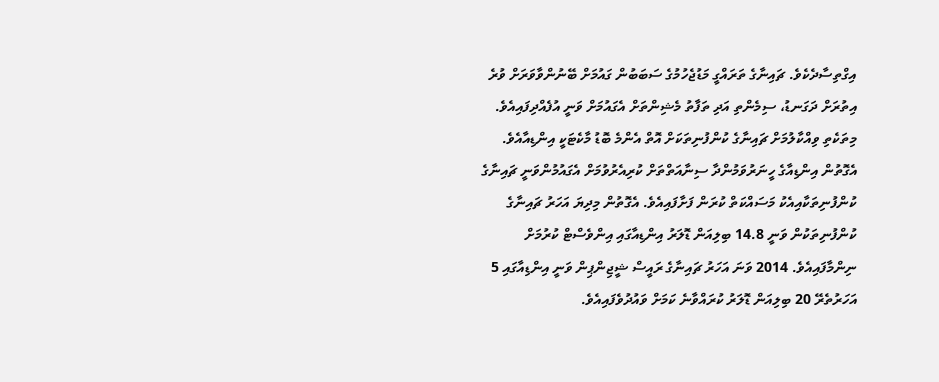އިގްތިސާދެކެވެ. ޗައިނާގެ ތަރައްގީ މަޑުޖެހުމުގެ ސަބަބުން ގައުމަށް ބޭނުންވާވަރަށް ވުރެ އިތުރަށް ދަގަނޑު، ސިމެންތި އަދި ތަފާތު މެޝިންތަށް އެގައުމަށް ވަނީ އުފެއްދިފައިއެވެ. މިތަކެތި ވިއްކާލުމަށް ޗައިނާގެ ކުންފުނިތަކަށް އޮތް އެންމެ ބޮޑު މާކެޓަކީ އިންޑިއާއެވެ. އެގޮތުން އިންޑިއާގެ ހީނަރުވަމުންދާ ސިނާއަތްތަށް ކުރިއެރުވުމަށް އެގައުމުންވަނީ ޗައިނާގެ ކުންފުނިތަކާއިއެކު މަސައްކަތް ކުރަން ފަށާފައިއެވެ. އެގޮތުން މިދިޔަ އަހަރު ޗައިނާގެ ކުންފުނިތަކުން ވަނީ 14.8 ބިލިއަން ޑޮލަރު އިންޑިއާގައި އިންވެސްޓް ކުރުމަށް ނިންމާފައިއެވެ. 2014 ވަނަ އަހަރު ޗައިނާގެ ރައީސް ޝީޖިންޕިން ވަނީ އިންޑިއާގައި 5 އަހަރުތެރޭ 20 ބިލިއަން ޑޮލަރު ކުރައްވާނެ ކަމަށް ވައުދުވެފައިއެވެ.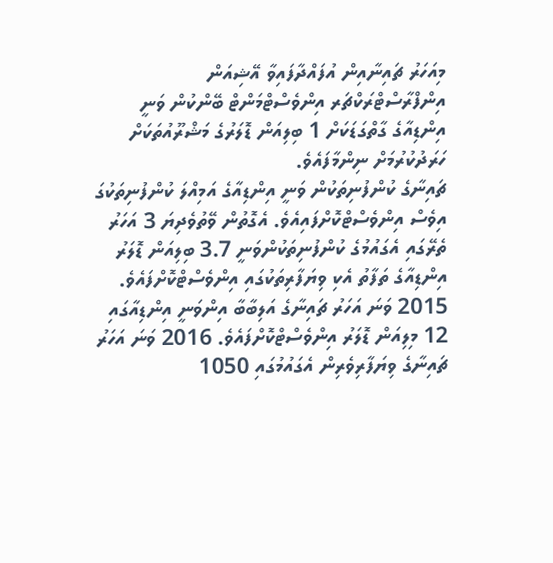މިއަހަރު ޗައިނާއިން އުފައްދާފައިވާ އޭޝިއަން އިންފްރާސްޓްރަކްޗަރ އިންވެސްޓްމަންޓް ބޭންކުން ވަނީ އިންޑިއާގެ ގާތްގަޑަކަށް 1 ބިލިއަން ޑޮލަރުގެ މަޝްރޫއުތަކަށް ހަރަދުކުރުމަށް ނިންމާފައެވެ.
ޗައިނާގެ ކުންފުނިތަކުން ވަނީ އިންޑިއާގެ އަމިއްލަ ކުންފުނިތަކުގަ އިވެސް އިންވެސްޓްކޮށްފައިއެވެ. އެގޮތުން ވޭތުވެދިޔަ 3 އަހަރު ތެރޭގައި އެގައުމުގެ ކުންފުނިތަކުންވަނީ 3.7 ބިލިއަން ޑޮލަރު އިންޑިއާގެ ތަފާތު އެކި ވިޔަފާރިތަކުގައި އިންވެސްޓްކޮށްފައެވެ. 2015 ވަނަ އަހަރު ޗައިނާގެ އަލިބާބާ އިންވަނީ އިންޑިއާގައި 12 މިލިއަން ޑޮލަރު އިންވެސްޓްކޮށްފައެވެ. 2016 ވަނަ އަހަރު ޗައިނާގެ ވިޔަފާރިވެރިން އެގައުމުގައި 1050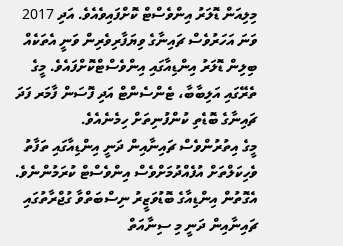މިލިއަން ޑޮލަރު އިންވެސްޓް ކޮށްފައިވެއެވެ. އަދި 2017 ވަނަ އަހަރުވެސް ޗައިނާގެ ވިޔަފާރިވެރިން ވަނީ އެތަކެއް ބިލިން ޑޮލަރު އިންޑިއާގައި އިންވެސްޓްކޮށްފައެވެ. މީގެ ތެރޭގައި އަލިބާބާ، ޓެންސެންޓް އަދި ފޮސަން ފާމަރ ފަދަ ޗައިނާގެ ބޮޑެތި ކުންފުނިތަށް ހިމެނެއެވެ.
މީގެ އިތުރުންވެސް ޗައިނާއިން ދަނީ އިންޑިއާގައި ތަފާތު ވެހިކަލްތަށް އުފެއްދުމަށްވެސް އިންވެސްޓް ކުރަމުންނެވެ. އެގޮތުން އިންޑިއާގެ ބޮޑުވަޒީރު ނިސްބަތްވާ ގުޖްރާތުގައި ޗައިނާއިން ދަނީ މި ސިނާއަތް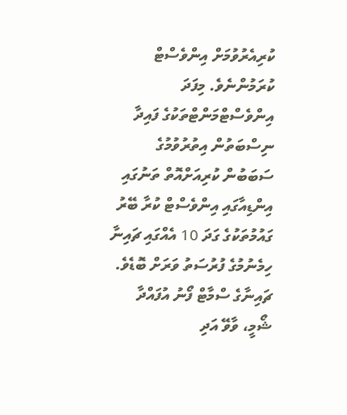ކުރިއެރުވުމަށް އިންވެސްޓް ކުރަމުންނެވެ. މިފަދަ އިންވެސްޓްމަންޓްތަކުގެ ފައިދާ ނިސްބަތުން އިތުރުވުމުގެ ސަބަބުން ކުރިއަށްއޮތް ތަނުގައި އިންޑިއާގައި އިންވެސްޓް ކުރާ ބޭރު ގައުމުތަކުގެ ގަދަ 10 އެއްގައި ޗައިނާ ހިމެނުމުގެ ފުރުސަތު ވަރަށް ބޮޑެވެ.
ޗައިނާގެ ސްމާޓް ފޯނު އުފައްދާ ޝޯމީ، ވާވޭ އަދި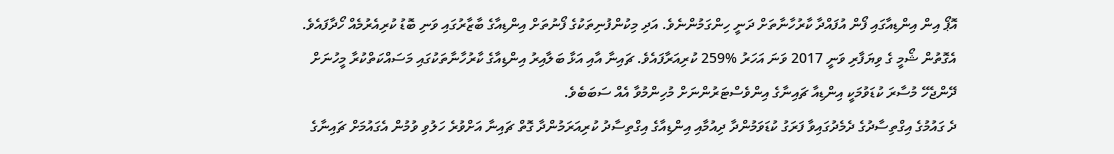އޮޕޯ އިން އިންޑިއާގައި ފޯން އުފައްދާ ކާރުހާނާތަށް ދަނީ ހިންގަމުންނެވެ. އަދި މިކުންފުނިތަކުގެ ފޯނުތަށް އިންޑިއާގެ ބާޒާރުގައި ވަނި ބޮޑު ކުރިއެރުމެއް ހޯދާފައެވެ. އެގޮތުން ޝޯމީ ގެ ވިޔަފާރި ވަނީ 2017 ވަނަ އަހަރު %259 ކުރިއަރާފައެވެ. ޗައިނާ އާއި އަޅާ ބަލާއިރު އިންޑިއާގެ ކާރުހާނާތަކުގައި މަސައްކަތްކުރާ މީހުނަށް ދޭންޖެހޭ މުސާރަ ކުޑަވުމަކީ އިންޑިއާ ޗައިނާގެ އިންވެސްޓަރުންނަށް މުހިންމުވާ އެއް ސަބަބެވެ.
ދެ ގައުމުގެ އިގްތިސާދުގެ ދެމެދުގައިވާ ފަރަގު ކުޑަވަމުންދާ ދިއުމާއި އިންޑިއާގެ އިގްތިސާދު ކުރިއަރަމުންދާ ގޮތް ޗައިނާ އަށްވުރެ ހަލުވި ވުމުން އެގައުމަށް ޗައިނާގެ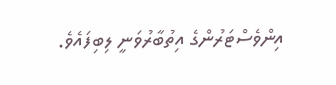އިންވެސްޓަރުންގެ އިތުބާރުވަނީ ލިބިފައެވެ.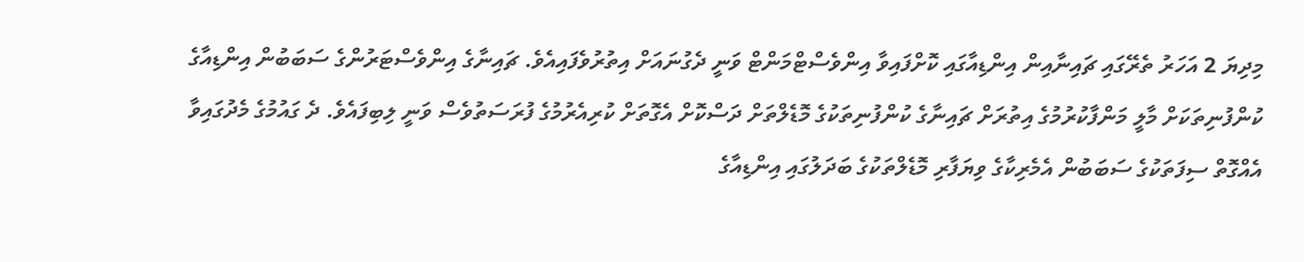މިދިޔަ 2 އަހަރު ތެރޭގައި ޗައިނާއިން އިންޑިއާގައި ކޮށްފައިވާ އިންވެސްޓްމަންޓް ވަނީ ދެގުނައަށް އިތުރުވެފައިއެވެ. ޗައިނާގެ އިންވެސްޓަރުންގެ ސަބަބުން އިންޑިއާގެ ކުންފުނިތަކަށް މާލީ މަންފާކުރުމުގެ އިތުރަށް ޗައިނާގެ ކުންފުނިތަކުގެ މޮޑެލްތަށް ދަސްކޮށް އެގޮތަށް ކުރިއެރުމުގެ ފުރަސަތުވެސް ވަނީ ލިބިފައެވެ. ދެ ގައުމުގެ މެދުގައިވާ އެއްގޮތް ސިފަތަކުގެ ސަބަބުން އެމެރިކާގެ ވިޔަފާރި މޮޑެލްތަކުގެ ބަދަލުގައި އިންޑިއާގެ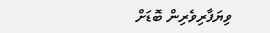ވިޔަފާރިވެރިން ބޮޑަށް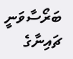ބަރޯސާވަނީ ޗައިނާގެ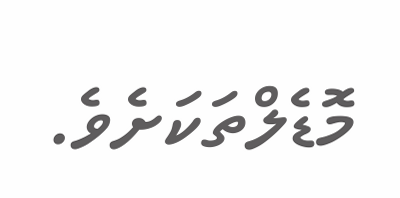މޮޑެލްތަކަށެވެ.